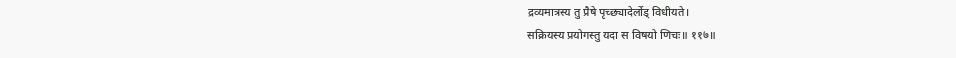द्रव्यमात्रस्य तु प्रैषे पृच्छ्यादेर्लोड् विधीयते।
सक्रियस्य प्रयोगस्तु यदा स विषयो णिचः॥ ११७॥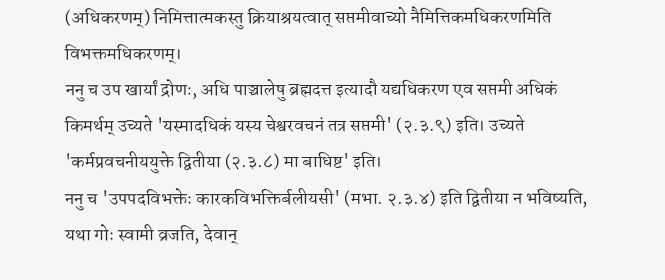(अधिकरणम्) निमित्तात्मकस्तु क्रियाश्रयत्वात् सप्तमीवाच्यो नैमित्तिकमधिकरणमिति विभक्तमधिकरणम्।
ननु च उप खार्यां द्रोणः, अधि पाञ्चालेषु ब्रह्मदत्त इत्यादौ यद्यधिकरण एव सप्तमी अधिकं किमर्थम् उच्यते 'यस्मादधिकं यस्य चेश्वरवचनं तत्र सप्तमी' (२.३.९) इति। उच्यते 'कर्मप्रवचनीययुक्ते द्वितीया (२.३.८) मा बाधिष्ट' इति।
ननु च 'उपपदविभक्तेः कारकविभक्तिर्बलीयसी' (मभा. २.३.४) इति द्वितीया न भविष्यति, यथा गोः स्वामी व्रजति, देवान्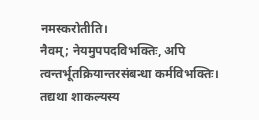नमस्करोतीति।
नैवम्; नेयमुपपदविभक्तिः, अपि त्वन्तर्भूतक्रियान्तरसंबन्धा कर्मविभक्तिः।
तद्यथा शाकल्यस्य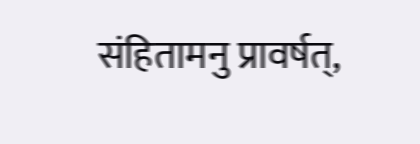संहितामनु प्रावर्षत्,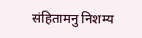संहितामनु निशम्य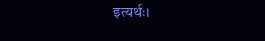इत्यर्थः।